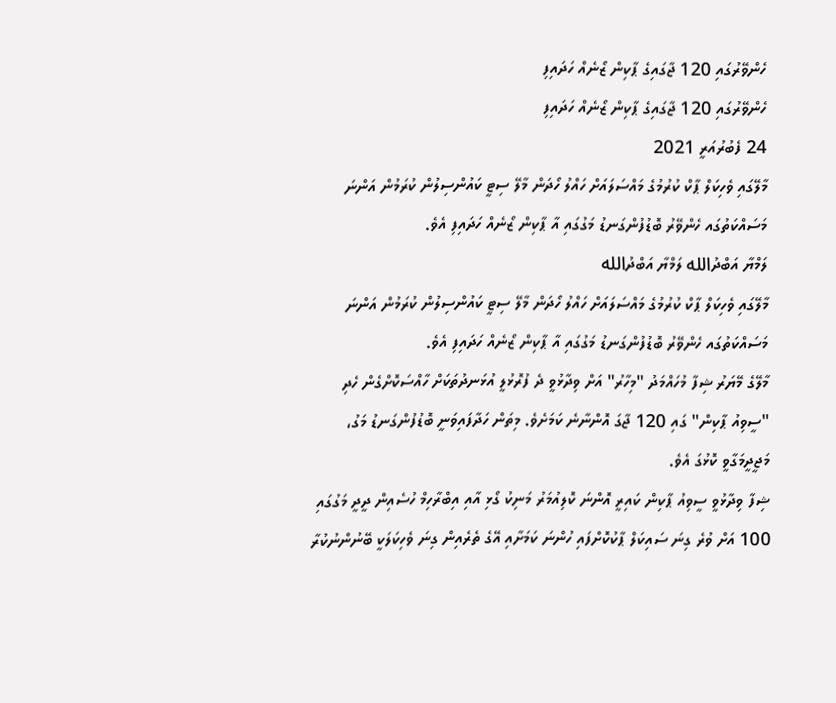ހެންވޭރުގައި 120 ޖާގައިގެ ޕާކިން ޒޯނެއް ހަދައިފި
ހެންވޭރުގައި 120 ޖާގައިގެ ޕާކިން ޒޯނެއް ހަދައިފި
24 ފެބުރުއަރީ 2021
މާލޭގައި ވެހިކަލް ޕާކް ކުރުމުގެ މައްސަލައަށް ހައްލު ހޯދަން މާލޭ ސިޓީ ކައުންސިލުން ކުރަމުން އަންނަ މަސައްކަތުގައ ހެންވޭރު ބޮޑުފުންގަނޑު މަގުގައި އާ ޕާކިން ޒޯނެއް ހަދައިފި އެވެ.
ލަމްޔާ އަބްދުالله ލަމްޔާ އަބްދުالله
މާލޭގައި ވެހިކަލް ޕާކް ކުރުމުގެ މައްސަލައަށް ހައްލު ހޯދަން މާލޭ ސިޓީ ކައުންސިލުން ކުރަމުން އަންނަ މަސައްކަތުގައ ހެންވޭރު ބޮޑުފުންގަނޑު މަގުގައި އާ ޕާކިން ޒޯނެއް ހަދައިފި އެވެ.
މާލޭގެ މޭޔަރު ޝިފާ މުހައްމަދު "މިހާރު" އަށް ވިދާޅުވީ ދެ ފުރޮޅުލީ އުޅަނދުތަކަށް ހާއްސަކޮށްގެން ހެދި "ސީވިއު ޕާކިން" ގައި 120 ޖާގަ އޮންނާނެ ކަމަށެވެ. މިތަން ހަދާފައިވަނީ ބޮޑުފުންގަނޑު މަގު، މަޖީދީމަގާވީ ކޮޅުގަ އެވެ.
ޝިފާ ވިދާޅުވީ ސީވިއު ޕާކިން ކައިރީ އޮންނަ ކޮލިއުމަރު މަނިކު ގޯޅި އާއި އިބްރާހިމް ހުސެއިން ދީދީ މަގުގައި 100 އަށް ވުރެ ގިނަ ސައިކަލް ޕާކުކޮށްފައި ހުންނަ ކަމަށާއި އޭގެ ތެރެއިން ގިނަ ވެހިކަލަކީ ބޭނުންނުކުރާ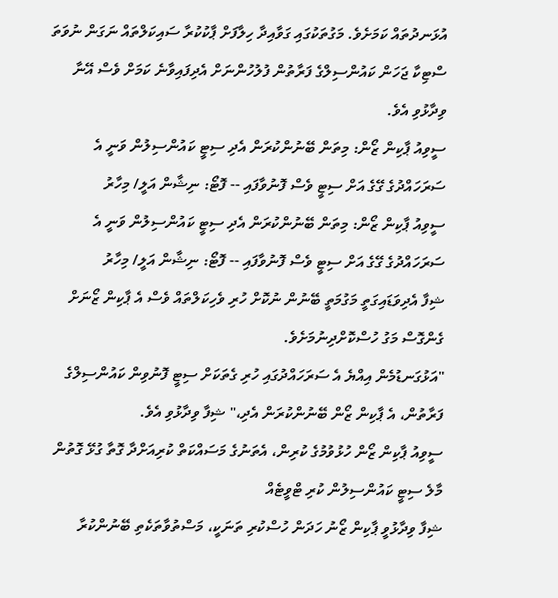އުޅަނދުތައް ކަމަށެވެ. މަގުތަކުގައި ގަވާއިދާ ހިލާފަށް ޕާކުކުރާ ސައިކަލްތައް ނަގަން ނުވަތަ ސްޓިކާ ޖަހަން ކައުންސިލްގެ ފަރާތުން ފުލުހުންނަށް އެދިފައިވާނެ ކަމަށް ވެސް އޭނާ ވިދާޅުވި އެވެ.
ސީވިއު ޕާކިން ޒޯން: މިތަން ބޭނުންކުރަން އެދި ސިޓީ ކައުންސިލުން ވަނީ އެ ސަރަހައްދުގެ ގޭގެ އަށް ސިޓީ ވެސް ފޮނުވާފައި -- ފޮޓޯ: ނިޝާން އަލީ/ މިހާރު
ސީވިއު ޕާކިން ޒޯން: މިތަން ބޭނުންކުރަން އެދި ސިޓީ ކައުންސިލުން ވަނީ އެ ސަރަހައްދުގެ ގޭގެ އަށް ސިޓީ ވެސް ފޮނުވާފައި -- ފޮޓޯ: ނިޝާން އަލީ/ މިހާރު
ޝިފާ އެދިވަޑައިގަތީ މަގުމަތީ ބޭނުން ނުކޮށް ހުރި ވެހިކަލްތައް ވެސް އެ ޕާކިން ޒޯނަށް ގެންގޮސް މަގު ހުސްކޮށްދިނުމަށެވެ.
"އަޅުގަނޑުމެން އިއްޔެ އެ ސަރަހައްދުގައި ހުރި ގެތަކަށް ސިޓީ ފޮނުވިން ކައުންސިލްގެ ފަރާތުން، އެ ޕާކިން ޒޯން ބޭނުންކުރަން އެދި،" ޝިފާ ވިދާޅުވި އެވެ.
ސީވިއު ޕާކިން ޒޯން ހުޅުވުމުގެ ކުރިން، އެތަނުގެ މަސައްކަތް ކުރިއަށްދާ ގޮތާ ގުޅޭ ގޮތުން މާލެ ސިޓީ ކައުންސިލުން ކުރި ޓްވީޓެއް
ޝިފާ ވިދާޅުވީ ޕާކިން ޒޯނު ހަދަން ހުސްކުރި ތަނަކީ، މަސްތުވާތަކެތި ބޭނުންކުރާ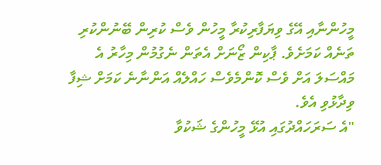މީހުންނާއި އޭގެ ވިޔަފާރިކުރާ މީހުން ވެސް ކުރިން ބޭނުންކުރި ތަނެއް ކަމަށެވެ. ޕާކިން ޒޯނަށް އެތަން ނެގުމުން މިހާރު އެ މައްސަލަ އަށް ވެސް ކޮންމެވެސް ހައްލެއް އަންނާނެ ކަމަށް ޝިފާ ވިދާޅުވި އެވެ.
"އެ ސަރަހައްދުގައި އުޅޭ މީހުންގެ ޝަކުވާ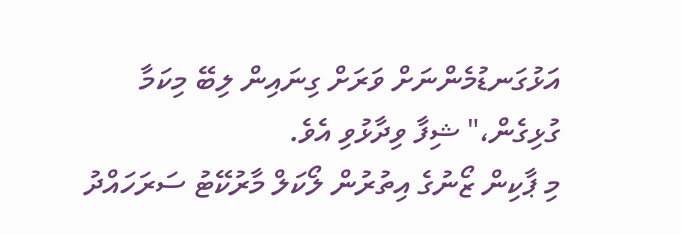އަޅުގަނޑުމެންނަށް ވަރަށް ގިނައިން ލިބޭ މިކަމާ ގުޅިގެން،" ޝިފާ ވިދާޅުވި އެވެ.
މި ޕާކިން ޒޯނުގެ އިތުރުން ލޯކަލް މާރުކޭޓު ސަރަހައްދު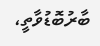ބާރުބޮޑުވާތީ،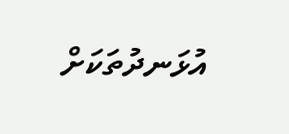އުޅަނދުތަކަށް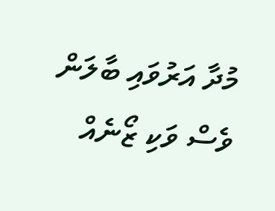މުދާ އަރުވައި ބާލަން ވެސް ވަކި ޒޯނެއް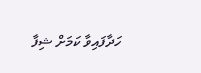ހަދާފައިވާ ކަމަށް ޝިފާ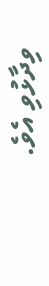ވިދާޅުވި އެވެ.